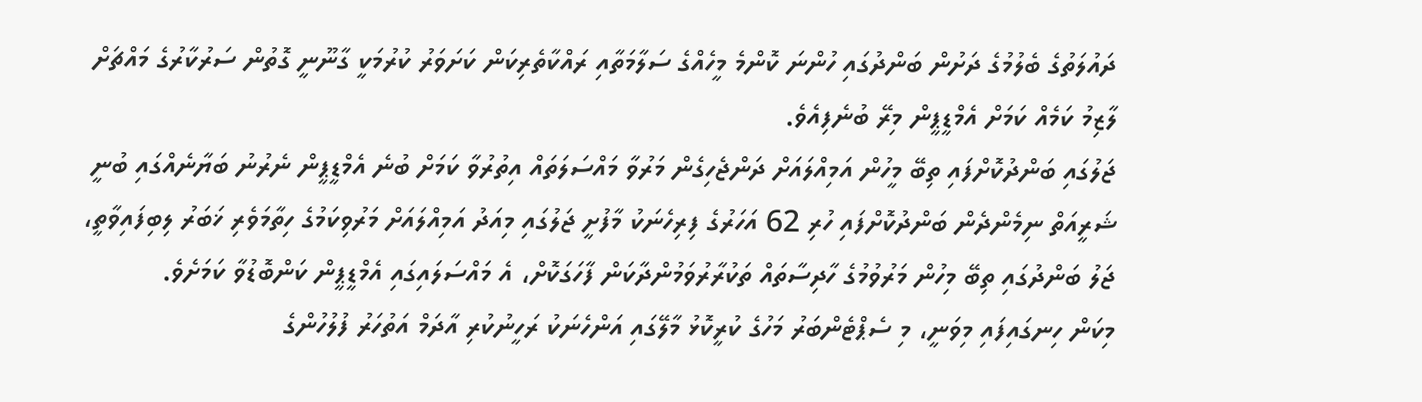ދައުލަތުގެ ބެލުމުގެ ދަށުން ބަންދުގައި ހުންނަ ކޮންމެ މީހެއްގެ ސަލާމަތާއި ރައްކާތެރިކަން ކަށަވަރު ކުރުމަކީ ގާނޫނީ ގޮތުން ސަރުކާރުގެ މައްޗަށް ލާޒިމު ކަމެއް ކަމަށް އެމްޑީޕީން މިރޭ ބުނެފިއެވެ.
ޖަލުގައި ބަންދުކޮށްފައި ތިބޭ މީހުން އަމިއްލައަށް ދަންޖެހިގެން މަރުވާ މައްސަލަތައް އިތުރުވާ ކަމަށް ބުނެ އެމްޑީޕީން ނެރުނު ބަޔާނެއްގައި ބުނީ ޝަރީއަތް ނިމެންދެން ބަންދުކޮށްފައި ހުރި 62 އަހަރުގެ ފިރިހެނަކު މާފުށީ ޖަލުގައި މިއަދު އަމިއްލައަށް މަރުވިކަމުގެ ހިތާމަވެރި ޚަބަރު ލިބިފައިވާތީ، ޖަލު ބަންދުގައި ތިބޭ މިހުން މަރުވުމުގެ ހާދިސާތައް ތަކުރާރުވަމުންދާކަން ފާހަގަކޮށް، އެ މައްސަލައިގައި އެމްޑީޕީން ކަންބޮޑުވާ ކަމަށެވެ.
މިކަން ހިނގައިފައި މިވަނީ، މި ސެޕްޓެންބަރު މަހުގެ ކުރީކޮޅު މާލޭގައި އަންހެނަކު ރަހީނުކުރި އާދަމް އަތުހަރު ފުލުހުންގެ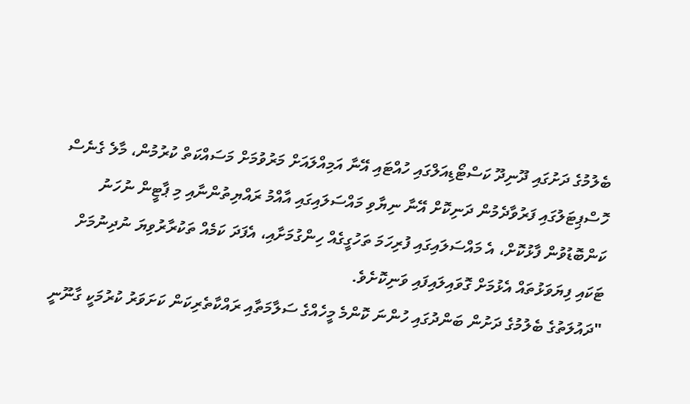ބެލުމުގެ ދަށުގައި ދޫނިދޫ ކަސްޓޯޑިއަލްގައި ހުއްޓައި އޭނާ އަމިއްލައަށް މަރުވުމަށް މަސައްކަތް ކުރުމުން، މާލެ ގެނެސް ހޮސްޕިޓަލުގައި ފަރުވާދެމުން ދަނިކޮށް އޭނާ ނިޔާވި މައްސަލައިގައި އާއްމު ރައްޔިތުންނާއި މި ޕާޓީން ނުހަނު ކަންބޮޑުވުން ފާޅުކޮށް، އެ މައްސަލައިގައި ފުރިހަމަ ތަހުގީގެއް ހިންގުމަށާއި، އެފަދަ ކަމެއް ތަކުރާރުވިޔަ ނުދިނުމަށް ޓަކައި ފިޔަވަޅުތައް އެޅުމަށް ގޮވައިލައިފައި ވަނިކޮށެވެ.
"ދައުލަތުގެ ބެލުމުގެ ދަށުން ބަންދުގައި ހުންނަ ކޮންމެ މީހެއްގެ ސަލާމަތާއި ރައްކާތެރިކަން ކަށަވަރު ކުރުމަކީ ގާނޫނީ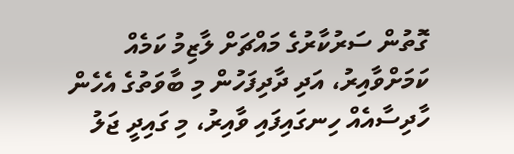ގޮތުން ސަރުކާރުގެ މައްޗަށް ލާޒިމު ކަމެއް ކަމަށްވާއިރު، އަދި ދާދިފަހުން މި ބާވަތުގެ އެހެން ހާދިސާއެއް ހިނގައިފައި ވާއިރު، މި ގައިދީ ޖަލު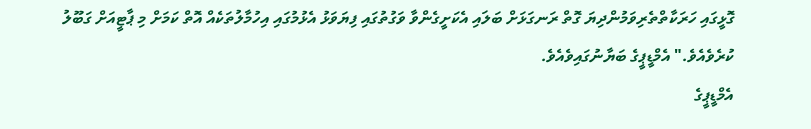ގޮޅީގައި ހަރަކާތްތެރިވަމުންދިޔަ ގޮތް ރަނގަޅަށް ބަލައި އެކަށީގެންވާ ވަގުތުގައި ފިޔަވަޅު އެޅުމުގައި އިހުމާލުތަކެއް އޮތް ކަމަށް މި ޕާޓީއަށް ގަބޫލު ކުރެވެއެވެ." އެމްޑީޕީގެ ބަޔާނުގައިވެއެވެ.
އެމްޑީޕީގެ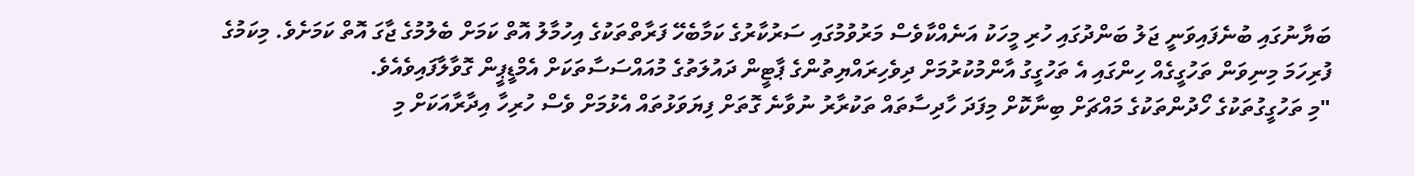ބަޔާނުގައި ބުނެފައިވަނީ ޖަލު ބަންދުގައި ހުރި މީހަކު އަނެއްކާވެސް މަރުވުމުގައި ސަރުކާރުގެ ކަމާބެހޭ ފަރާތްތަކުގެ އިހުމާލު އޮތް ކަމަށް ބެލުމުގެ ޖާގަ އޮތް ކަމަށެވެ. މިކަމުގެ ފުރިހަމަ މިނިވަން ތަހުގީގެއް ހިންގައި އެ ތަހުގީގު އާންމުކުރުމަށް ދިވެހިރައްޔިތުންގެ ޕާޓީން ދައުލަތުގެ މުއައްސަސާތަކަށް އެމްޑީޕީން ގޮވާލާފައިވެއެވެ.
"މި ތަހުގީގުތަކުގެ ހޯދުންތަކުގެ މައްޗަށް ބިނާކޮށް މިފަދަ ހާދިސާތައް ތަކުރާރު ނުވާނެ ގޮތަށް ފިޔަވަޅުތައް އެޅުމަށް ވެސް ހުރިހާ އިދާރާއަކަށް މި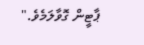ޕާޓީން ގޮވާލަމެވެ."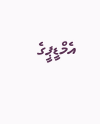އެމްޑީޕީގެ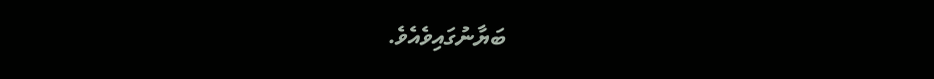ބަޔާނުގައިވެއެވެ.